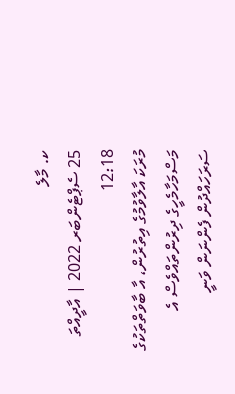ކ. މާލެ
25 ސެޕްޓެންބަރ 2022 | އާދީއްތަ 12:18
މުރަކަ އާލާވުމުގެ އިތުރުން، އާ ބާވަތްތަކުގެ މަސްމަހާމެހީގެ ދިރުންތައްވެސް އެ ސަރަހައްދުން ފެންނަން ވަނީ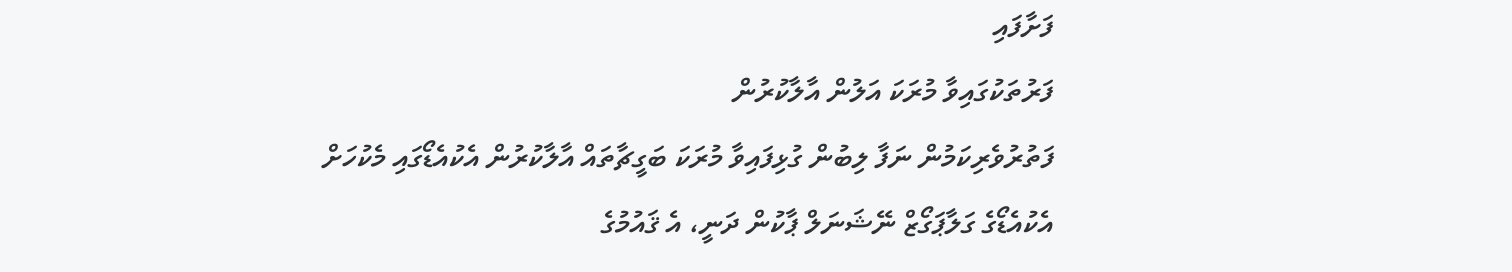ފަށާފައި
ފަރުތަކުގައިވާ މުރަކަ އަލުން އާލާކުރުން
ފަތުރުވެރިކަމުން ނަފާ ލިބުން ގުޅިފައިވާ މުރަކަ ބަގީޗާތައް އާލާކުރުން އެކުއެޑޯގައި މެކުހަށް
އެކުއެޑޯގެ ގަލާޕަގޯޒް ނޭޝަނަލް ޕާކުން ދަނީ، އެ ޤައުމުގެ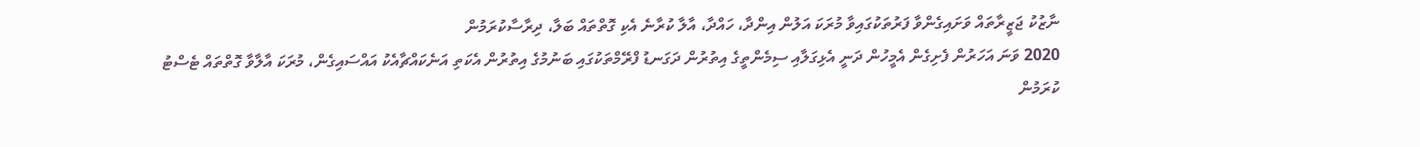ނާޒުކު ޖަޒީރާތައް ވަށައިގެންވާ ފަރުތަކުގައިވާ މުރަކަ އަލުން އިންދާ، ހައްދާ، އާލާ ކުރާނެ އެކި ގޮތްތައް ބަލާ، ދިރާސާކުރަމުން
2020 ވަނަ އަހަރުން ފެށިގެން އެމީހުން ދަނީ އެޅިގަލާއި ސިމެންތީގެ އިތުރުން ދަގަނޑު ފްރޭމްތަކުގައި ބަނުމުގެ އިތުރުން އެކަތި އަނެކައްޗާއެކު އައްސައިގެން، މުރަކަ އާލާވާ ގޮތްތައް ޓެސްޓު ކުރަމުން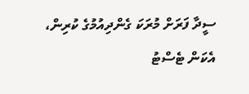ސީދާ ފަރަށް މުރަކަ ގެންދިއުމުގެ ކުރިން، އެކަން ޓެސްޓު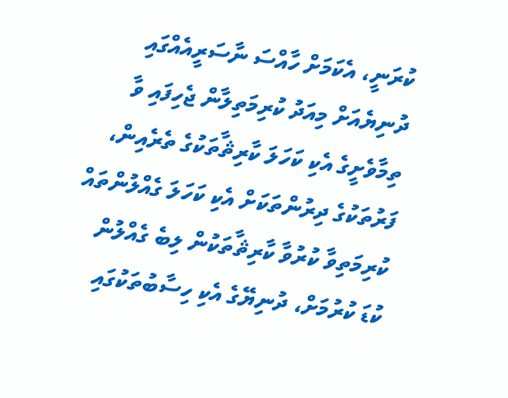ކުރަނީ، އެކަމަށް ހާއްސަ ނާސަރީއެއްގައި
ދުނިޔެއަށް މިއަދު ކުރިމަތިލާން ޖެހިފައި ވާ ތިމާވެށީގެ އެކި ކަހަލަ ކާރިޘާތަކުގެ ތެރެއިން، ފަރުތަކުގެ ދިރުންތަކަށް އެކި ކަހަލަ ގެއްލުންތައް ކުރިމަތިވާ ކުރުވާ ކާރިޘާތަކުން ލިބެ ގެއްލުން ކުޑަ ކުރުމަށް، ދުނިޔޭގެ އެކި ހިސާބުތަކުގައި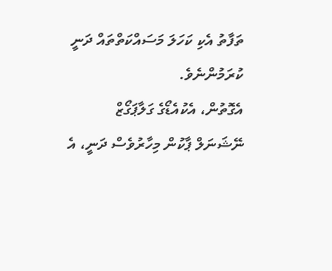ތަފާތު އެކި ކަހަލަ މަސައްކަތްތައް ދަނީ ކުރަމުންނެވެ.
އެގޮތުން، އެކުއެޑޯގެ ގަލާޕަގޯޒް ނޭޝަނަލް ޕާކުން މިހާރުވެސް ދަނީ، އެ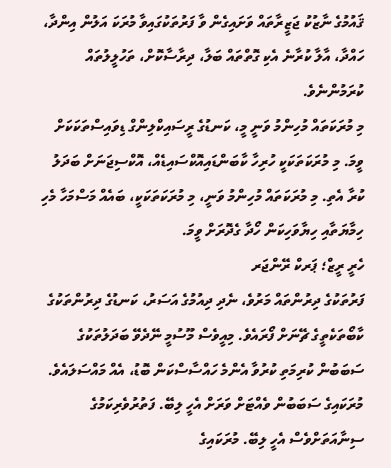ޤައުމުގެ ނާޒުކު ޖަޒީރާތައް ވަށައިގެން ވާ ފަރުތަކުގައިވާ މުރަކަ އަލުން އިންދާ، ހައްދާ، އާލާ ކުރާނެ އެކި ގޮތްތައް ބަލާ، ދިރާސާކޮށް، ތަހުލީލުތައް ކުރަމުންނެވެ.
މި މުރަކަތައް މުހިންމު ވަނީ މީ، ކަނޑުގެ ރީސައިކްލިންގް ޑިވައިސްތަކަކަށް ވީމަ. މި މުރަކަތަކަކީ ހުރިހާ ކާބަންޑައިއޮކްސައިޑެއް، އޮކްސިޖަނަށް ބަދަލު ކުރާ އެތި. މި މުރަކަތައް މުހިންމު ވަނީ، މި މުރަކަތަކަކީ، ބައެއް މަސްމަހާ މެހި ހިމާޔަތާއި ހިޔާވަހިކަން ހޯދާ ގެދޮރަށް ވީމަ.
ހެރީ ރީޒް؛ ޕަރކް ރޭންޖަރ
ފަރުތަކުގެ ދިރުންތައް މަރުވެ، ނެދި ދިއުމުގެ އަސަރު، ކަނޑުގެ ދިރުންތަކުގެ ކާބޯތަކެތީގެ ޗޭނަށް ފޯރައެވެ. މިއީވެސް މޫސުމީ ނޭދެވޭ ބަދަލުތަކުގެ ސަބަބުން ކުރިމަތި ކުރުވާ އެންމެ ހައްސާސްކަން ބޮޑު، އެއް މައްސަލައެވެ.
މުރަކައިގެ ސަބަބުން ވެއްޓަށް ވަރަށް އެހީ ލިބޭ. ފަތުރުވެރިކަމުގެ ސިނާއަތަށްވެސް އެހީ ލިބޭ. މުރަކައިގެ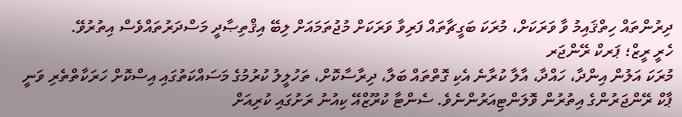ދިރުންތައް ހިތްޤައިމު ވާ ވަރަކަށް، މުރަކަ ބަގީޗާތައް ފަރިވާ ވަރަކަށް މުޖުތަމައަށް ލިބޭ އިޤްތިޞާދީ މަސްދަރުތައްވެސް އިތުރުވޭ.
ހެރީ ރީޒް؛ ޕަރކް ރޭންޖަރ
މުރަކަ އަލުން އިންދާ، ހައްދާ، އާލާ ކުރާނެ އެކި ގޮތްތައް ބަލާ، ދިރާސާކޮށް، ތަހުލީލު ކުރުމުގެ މަސައްކަތުގައި އިސްކޮށް ހަރަކާތްތެރި ވަނީ ޕާކް ރޭންޖަރުންގެ އިތުރުން ވޮލަންޓިއަރުންނެވެ. ސެންޓާ ކުރޫޒްއޭ ކިއުނު ރަށުގައި ކުރިއަށް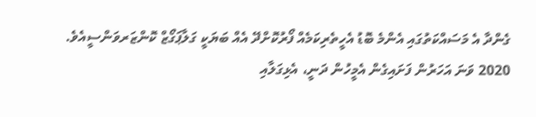ގެންދާ އެ މަސައްކަތުގައި އެންމެ ބޮޑު އެހީތެރިކަމެއް ފޯރުކޮށްދޭ އެއް ބަޔަކީ ގަލާޕަގޯޒް ކޮންޒަރވަންސީއެވެ.
2020 ވަނަ އަހަރުން ފަށައިގެން އެމީހުން ދަނީ، އެޅިގަލާއި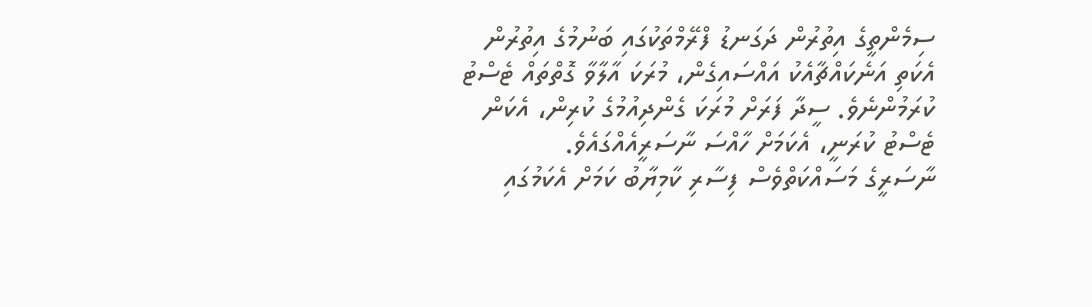ސިމެންތީގެ އިތުރުން ދަގަނޑު ފްރޭމްތަކުގައި ބަނުމުގެ އިތުރުން އެކަތި އަނެކައްޗާއެކު އައްސައިގެން، މުރަކަ އާލާވާ ގޮތްތައް ޓެސްޓު ކުރަމުންނެވެ. ސީދާ ފަރަށް މުރަކަ ގެންދިއުމުގެ ކުރިން، އެކަން ޓެސްޓު ކުރަނީ، އެކަމަށް ހާއްސަ ނާސަރީއެއްގައެވެ.
ނާސަރީގެ މަސައްކަތްވެސް ފިސާރި ކާމިޔާބު ކަމަށް އެކަމުގައި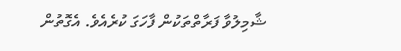ޝާމިލުވާ ފަރާތްތަކުން ފާހަގަ ކުރެއެވެ. އެގޮތުން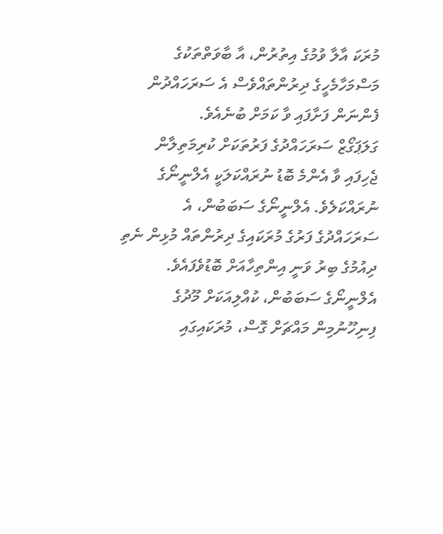މުރަކަ އާލާ ވުމުގެ އިތުރުން، އާ ބާވަތްތަކުގެ މަސްމަހާމެހީގެ ދިރުންތައްވެސް އެ ސަރަހައްދުން ފެންނަން ފަށާފައި ވާ ކަމަށް ބުނެއެވެ.
ގަލަޕަގޯޒް ސަރަހައްދުގެ ފަރުތަކަށް ކުރިމަތިލާން ޖެހިފައި ވާ އެންމެ ބޮޑު ނުރައްކަލަކީ އެލްނީނޯގެ ނުރައްކަލެވެ. އެލްނީނޯގެ ސަބަބުން، އެ ސަރަހައްދުގެ ފަރުގެ މުރަކައިގެ ދިރުންތައް މުޅިން ނެތި ދިއުމުގެ ބިރު ވަނީ އިންތިހާއަށް ބޮޑުވެފައެވެ. އެލްނީނޯގެ ސަބަބުން، ކުއްލިއަކަށް މޫދުގެ ފިނިހޫނުމިން މައްޗަށް ގޮސް، މުރަކައިގައި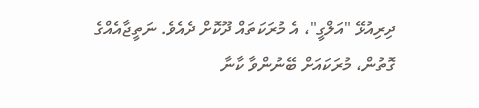ދިރިއުޅޭ "އަލްގީ"، އެ މުރަކަތައް ދޫކޮށް ދެއެވެ. ނަތީޖާއެއްގެ ގޮތުން، މުރަކައަށް ބޭނުންވާ ކާނާ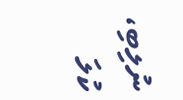ނުލިބި، ކުލަ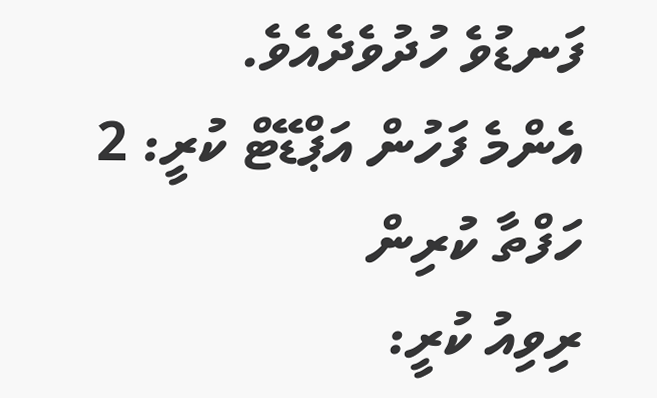ފަނޑުވެ ހުދުވެދެއެވެ.
އެންމެ ފަހުން އަޕްޑޭޓް ކުރީ: 2 ހަފްތާ ކުރިން
ރިވިއު ކުރީ: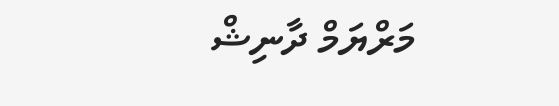މަރްޔަމް ދާނިޝް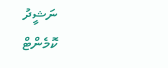ނަޝީދު
ކޮމެންޓް